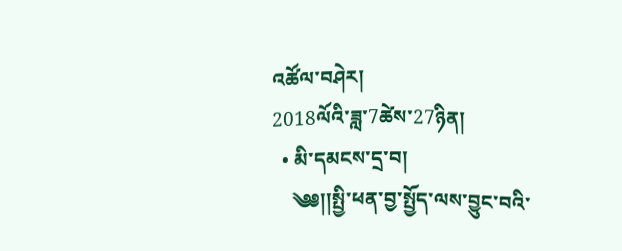འཚོལ་བཤེར།
2018ལོའི་ཟླ་7ཚེས་27ཉིན།
  • མི་དམངས་དྲ་བ།
    ༄༅།།སྤྱི་ཕན་བྱ་སྤྱོད་ལས་བྱུང་བའི་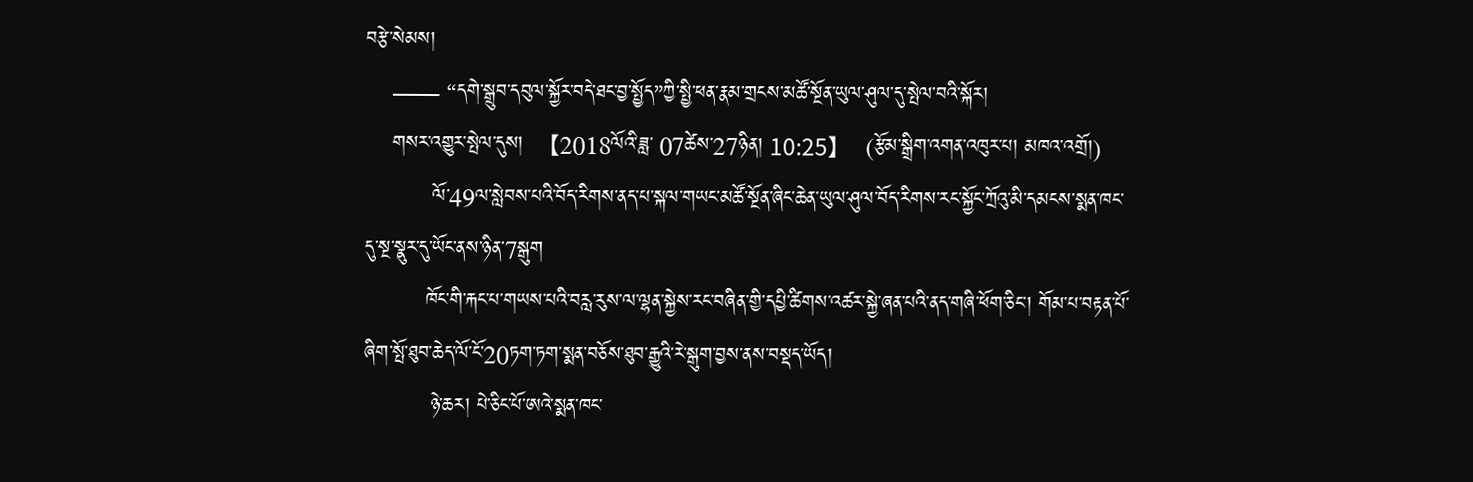བརྩེ་སེམས།
    —— “དགེ་སྒྲུབ་དབུལ་སྐྱོར་བདེ་ཐང་བྱ་སྤྱོད”ཀྱི་སྤྱི་ཕན་རྣམ་གྲངས་མཚོ་སྔོན་ཡུལ་ཤུལ་དུ་སྤེལ་བའི་སྐོར།
    གསར་འགྱུར་སྤེལ་དུས།  【2018ལོའི་ཟླ་ 07ཚེས་27ཉིན། 10:25】   (རྩོམ་སྒྲིག་འགན་འཁུར་པ། མཁའ་འགྲོ།)
          ལོ་49ལ་སླེབས་པའི་བོད་རིགས་ནད་པ་སྐལ་གཡང་མཚོ་སྔོན་ཞིང་ཆེན་ཡུལ་ཤུལ་བོད་རིགས་རང་སྐྱོང་ཀྲོའུ་མི་དམངས་སྨན་ཁང་དུ་སྔ་སྣུར་དུ་ཡོང་ནས་ཉིན་7སྒུག
         ཁོང་གི་རྐང་པ་གཡས་པའི་བརླ་རུས་ལ་ལྷན་སྐྱེས་རང་བཞིན་གྱི་དཔྱི་ཚིགས་འཚར་སྐྱེ་ཞན་པའི་ནད་གཞི་ཕོག་ཅིང་། གོམ་པ་བརྟན་པོ་ཞིག་སྤོ་ཐུབ་ཆེད་ལོ་ངོ་20ཏག་ཏག་སྨན་བཅོས་ཐུབ་རྒྱུའི་རེ་སྒུག་བྱས་ནས་བསྡད་ཡོད།
          ཉེ་ཆར། པེ་ཅིང་པོ་ཨའེ་སྨན་ཁང་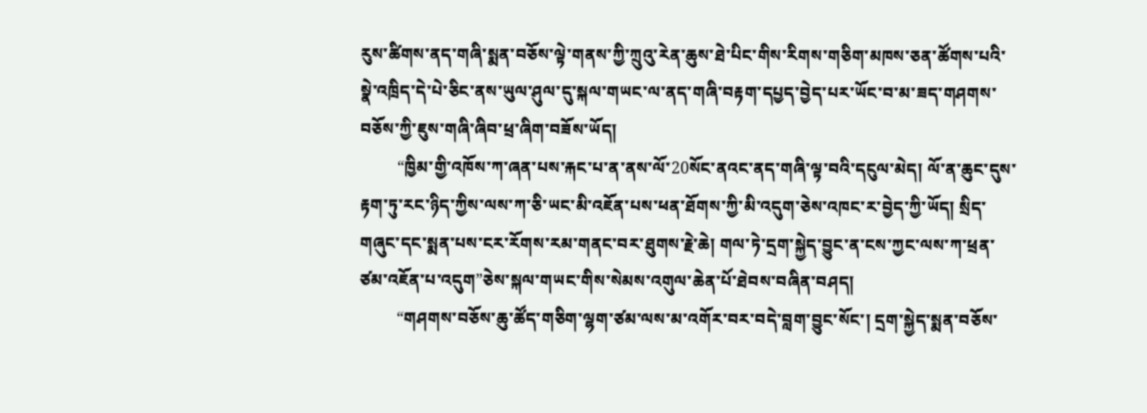རུས་ཚིགས་ནད་གཞི་སྨན་བཅོས་ལྟེ་གནས་ཀྱི་ཀྲུའུ་རེན་ཆུས་ཐེ་པིང་གིས་རིགས་གཅིག་མཁས་ཅན་ཚོགས་པའི་སྣེ་འཁྲིད་དེ་པེ་ཅིང་ནས་ཡུལ་ཤུལ་དུ་སྐལ་གཡང་ལ་ནད་གཞི་བརྟག་དཔྱད་བྱེད་པར་ཡོང་བ་མ་ཟད་གཤགས་བཅོས་ཀྱི་ཇུས་གཞི་ཞིབ་ཕྲ་ཞིག་བཟོས་ཡོད།
         “ཁྱིམ་གྱི་འཁོས་ཀ་ཞན་པས་རྐང་པ་ན་ནས་ལོ་20སོང་ནའང་ནད་གཞི་ལྟ་བའི་དངུལ་མེད། ལོ་ན་ཆུང་དུས་རྟག་ཏུ་རང་ཉིད་ཀྱིས་ལས་ཀ་ཅི་ཡང་མི་འཇོན་པས་ཕན་ཐོགས་ཀྱི་མི་འདུག་ཅེས་འཁང་ར་བྱེད་ཀྱི་ཡོད། སྲིད་གཞུང་དང་སྨན་པས་ངར་རོགས་རམ་གནང་བར་ཐུགས་རྗེ་ཆེ། གལ་ཏེ་དྲག་སྐྱེད་བྱུང་ན་ངས་ཀྱང་ལས་ཀ་ཕྲན་ཙམ་འཇོན་པ་འདུག”ཅེས་སྐལ་གཡང་གིས་སེམས་འགུལ་ཆེན་པོ་ཐེབས་བཞིན་བཤད།
         “གཤགས་བཅོས་ཆུ་ཚོད་གཅིག་ལྷག་ཙམ་ལས་མ་འགོར་བར་བདེ་བླག་བྱུང་སོང་། དྲག་སྐྱེད་སྨན་བཅོས་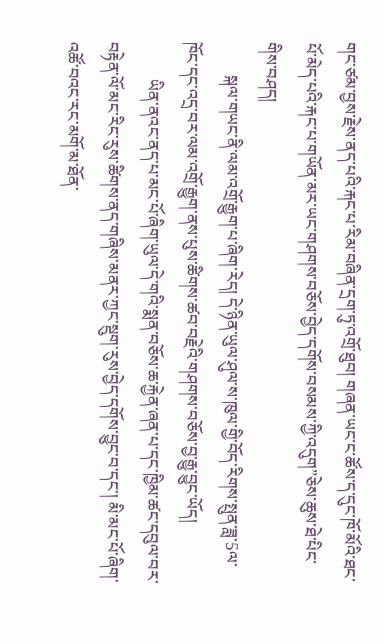གང་ཙམ་བྱས་རྗེས་ནད་པའི་རྐང་པ་རིམ་བཞིན་དྲག་ཏུ་འགྲོ་ཐུབ། གཞན་ཡང་ང་ཚོས་ད་དུང་ཁོ་མོའི་ཐང་པོ་མེད་པའི་རྐང་པ་གཡོན་མར་ཡང་གཤགས་བཅོས་བྱེད་དགོས་བསམས་ཀྱི་འདུག”ཅེས་ཆུས་ཐེ་པིང་གིས་བཤད།
        སྐལ་གཡང་ནི་ལམ་འགྲོ་རྒྱུག་པ་ཞིག་རེད། དེ་ཉིན་ཡུལ་ཤུལ་ས་ཁུལ་གྱི་བོད་རིགས་སྤུན་ཟླ་5ལ་ཁོང་དང་འདྲ་བར་ལམ་འགྲོ་རྒྱུག་ནས་པུས་ཚིགས་ཚབ་བརྗེའི་གཤགས་བཅོས་བྱ་རྒྱུ་བྱུང་ཡོད།
         ཡིན་ནའང་ནད་པ་མང་པོ་ཞིག་ཡུལ་དེ་གའི་སྨན་བཅོས་ཆ་རྐྱེན་ཞན་པ་དང་ཁྱིམ་ཚང་དབུལ་བར་བརྟེན་ལོ་མང་རིང་རུས་ཚིགས་ནད་གཞིས་མནར་ཀྱང་སྡུག་རུས་བྱེད་དགོས་བྱུང་བ་དང་། མི་མང་པོ་ཞིག་འཚོ་བའང་རང་མགོ་མ་ཐོན་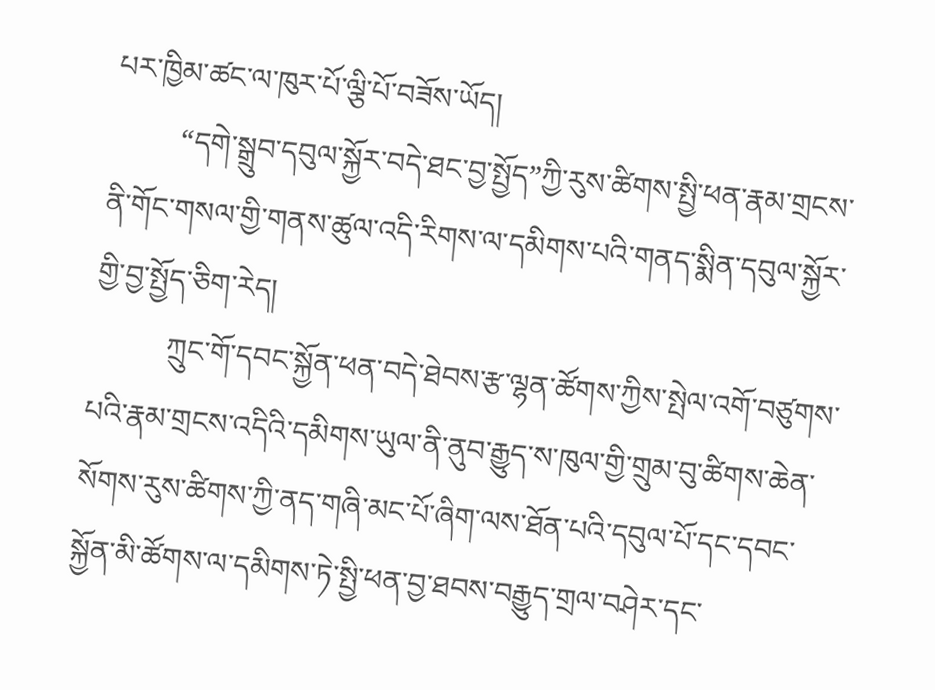པར་ཁྱིམ་ཚང་ལ་ཁུར་པོ་ལྕི་པོ་བཟོས་ཡོད།
         “དགེ་སྒྲུབ་དབུལ་སྐྱོར་བདེ་ཐང་བྱ་སྤྱོད”ཀྱི་རུས་ཚིགས་སྤྱི་ཕན་རྣམ་གྲངས་ནི་གོང་གསལ་གྱི་གནས་ཚུལ་འདི་རིགས་ལ་དམིགས་པའི་གནད་སྨིན་དབུལ་སྐྱོར་གྱི་བྱ་སྤྱོད་ཅིག་རེད།
          ཀྲུང་གོ་དབང་སྐྱོན་ཕན་བདེ་ཐེབས་རྩ་ལྷན་ཚོགས་ཀྱིས་སྤེལ་འགོ་བཙུགས་པའི་རྣམ་གྲངས་འདིའི་དམིགས་ཡུལ་ནི་ནུབ་རྒྱུད་ས་ཁུལ་གྱི་གྲུམ་བུ་ཚིགས་ཆེན་སོགས་རུས་ཚིགས་ཀྱི་ནད་གཞི་མང་པོ་ཞིག་ལས་ཐོན་པའི་དབུལ་པོ་དང་དབང་སྐྱོན་མི་ཚོགས་ལ་དམིགས་ཏེ་སྤྱི་ཕན་བྱ་ཐབས་བརྒྱུད་གྲལ་བཤེར་དང་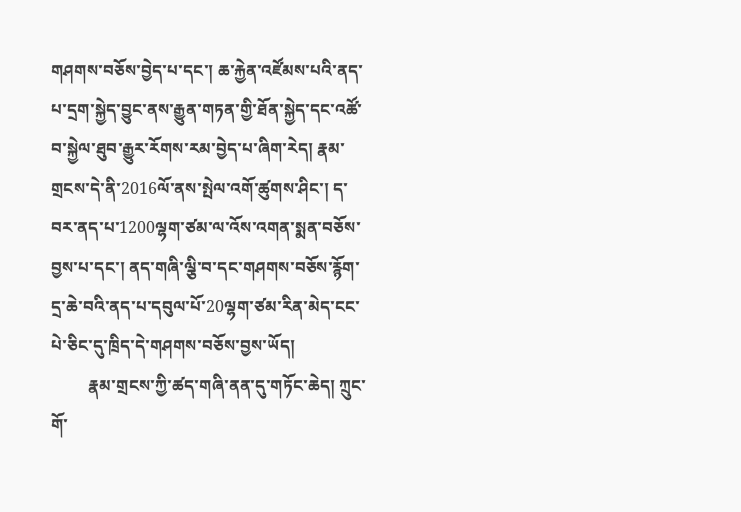གཤགས་བཅོས་བྱེད་པ་དང་། ཆ་རྐྱེན་འཛོམས་པའི་ནད་པ་དྲག་སྐྱེད་བྱུང་ནས་རྒྱུན་གཏན་གྱི་ཐོན་སྐྱེད་དང་འཚོ་བ་སྐྱེལ་ཐུབ་རྒྱུར་རོགས་རམ་བྱེད་པ་ཞིག་རེད། རྣམ་གྲངས་དེ་ནི་2016ལོ་ནས་སྤེལ་འགོ་ཚུགས་ཤིང་། ད་བར་ནད་པ་1200ལྷག་ཙམ་ལ་འོས་འགན་སྨན་བཅོས་བྱས་པ་དང་། ནད་གཞི་ལྕི་བ་དང་གཤགས་བཅོས་རྙོག་དྲ་ཆེ་བའི་ནད་པ་དབུལ་པོ་20ལྷག་ཙམ་རིན་མེད་ངང་པེ་ཅིང་དུ་ཁྲིད་དེ་གཤགས་བཅོས་བྱས་ཡོད།
         རྣམ་གྲངས་ཀྱི་ཚད་གཞི་ནན་དུ་གཏོང་ཆེད། ཀྲུང་གོ་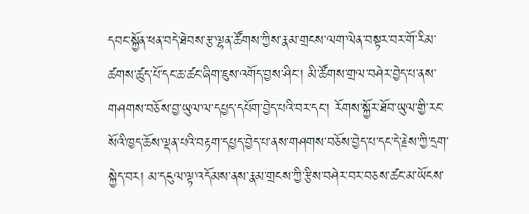དབང་སྐྱོན་ཕན་བདེ་ཐེབས་རྩ་ལྷན་ཚོགས་ཀྱིས་རྣམ་གྲངས་ལག་ལེན་བསྟར་བར་གོ་རིམ་ཚགས་ཚུད་པོ་དང་ཆ་ཚང་ཞིག་ཇུས་འགོད་བྱས་ཤིང་། མི་ཚོགས་གྲལ་བཤེར་བྱེད་པ་ནས་གཤགས་བཅོས་བྱ་ཡུལ་ལ་དཔྱད་དཔོག་བྱེད་པའི་བར་དང་། རོགས་སྐྱོར་ཐོབ་ཡུལ་གྱི་རང་སོའི་ཁྱད་ཆོས་ལྡན་པའི་བརྟག་དཔྱད་བྱེད་པ་ནས་གཤགས་བཅོས་བྱེད་པ་དང་དེ་རྗེས་ཀྱི་དྲག་སྐྱེད་བར། མ་དངུལ་ལྟ་འདོམས་ནས་རྣམ་གྲངས་ཀྱི་རྩིས་བཤེར་བར་བཅས་ཚང་མ་ཡོངས་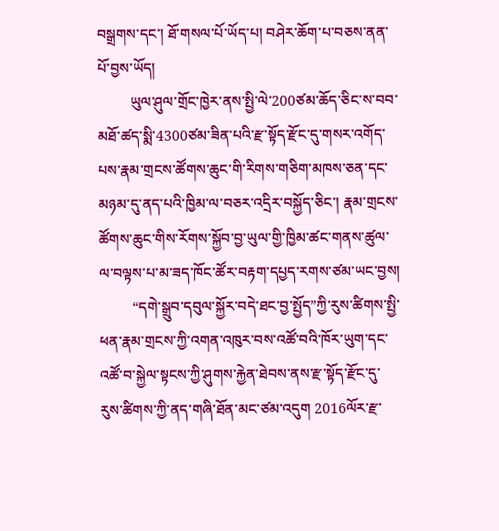བསྒྲགས་དང་། ཐོ་གསལ་པོ་ཡོད་པ། བཤེར་ཆོག་པ་བཅས་ནན་པོ་བྱས་ཡོད།
         ཡུལ་ཤུལ་གྲོང་ཁྱེར་ནས་སྤྱི་ལེ་200ཙམ་ཆོད་ཅིང་ས་བབ་མཐོ་ཚད་སྨི་4300ཙམ་ཟིན་པའི་རྫ་སྟོད་རྫོང་དུ་གསར་འགོད་པས་རྣམ་གྲངས་ཚོགས་ཆུང་གི་རིགས་གཅིག་མཁས་ཅན་དང་མཉམ་དུ་ནད་པའི་ཁྱིམ་ལ་བཅར་འདྲིར་བསྐྱོད་ཅིང་། རྣམ་གྲངས་ཚོགས་ཆུང་གིས་རོགས་སྐྱོབ་བྱ་ཡུལ་གྱི་ཁྱིམ་ཚང་གནས་ཚུལ་ལ་བལྟས་པ་མ་ཟད་ཁོང་ཚོར་བརྟག་དཔྱད་རགས་ཙམ་ཡང་བྱས།
         “དགེ་སྒྲུབ་དབུལ་སྐྱོར་བདེ་ཐང་བྱ་སྤྱོད”ཀྱི་རུས་ཚིགས་སྤྱི་ཕན་རྣམ་གྲངས་ཀྱི་འགན་འཁུར་བས་འཚོ་བའི་ཁོར་ཡུག་དང་འཚོ་བ་སྐྱེལ་སྟངས་ཀྱི་ཤུགས་རྐྱེན་ཐེབས་ནས་རྫ་སྟོད་རྫོང་དུ་རུས་ཚིགས་ཀྱི་ནད་གཞི་ཐོན་མང་ཙམ་འདུག 2016ལོར་རྫ་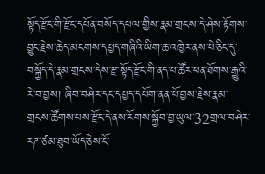སྟོད་རྫོང་གི་རྫོང་དཔོན་བསོད་དཔལ་གྱིས་རྣམ་གྲངས་དེ་ཤེས་རྟོགས་བྱུང་རྗེས་ཆེད་མངགས་དཔྱད་གཞིའི་ཡིག་ཆ་འཁྱེར་ནས་པེ་ཅིང་དུ་བསྐྱོད་དེ་རྣམ་གྲངས་དེས་རྫ་སྟོད་རྫོང་གི་ནད་པ་ཚོར་ཕན་ཐོགས་རྒྱུའི་རེ་བ་བྱས། ཞིབ་བཤེར་དང་དཔྱད་དཔོག་ནན་པོ་བྱས་རྗེས་རྣམ་གྲངས་ཚོགས་པས་རྫོང་དེ་ནས་རོགས་སྐྱོབ་བྱ་ཡུལ་32གྲལ་བཤེར་རཌ་ཙམ་ཐུབ་ཡོད་ཅེས་ངོ་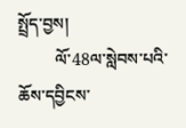སྤྲོད་བྱས།
         ལོ་48ལ་སླེབས་པའི་ཆོས་དབྱིངས་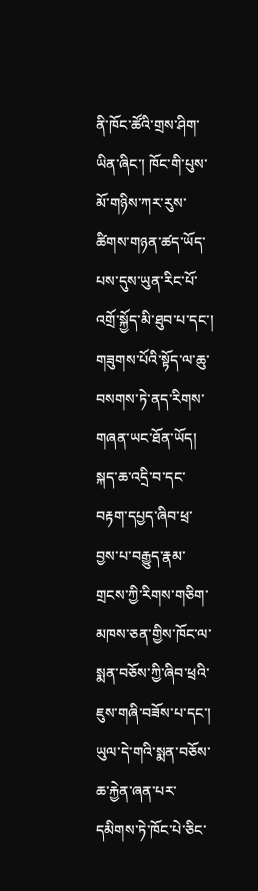ནི་ཁོང་ཚོའི་གྲས་ཤིག་ཡིན་ཞིང་། ཁོང་གི་པུས་མོ་གཉིས་ཀར་རུས་ཚིགས་གཉན་ཚད་ཡོད་པས་དུས་ཡུན་རིང་པོ་འགྲོ་སྐྱོད་མི་ཐུབ་པ་དང་། གཟུགས་པོའི་སྟོད་ལ་ཆུ་བསགས་ཏེ་ནད་རིགས་གཞན་ཡང་ཐོན་ཡོད། སྐད་ཆ་འདྲི་བ་དང་བརྟག་དཔྱད་ཞིབ་ཕྲ་བྱས་པ་བརྒྱུད་རྣམ་གྲངས་ཀྱི་རིགས་གཅིག་མཁས་ཅན་གྱིས་ཁོང་ལ་སྨན་བཅོས་ཀྱི་ཞིབ་ཕྲའི་ཇུས་གཞི་བཟོས་པ་དང་། ཡུལ་དེ་གའི་སྨན་བཅོས་ཆ་རྐྱེན་ཞན་པར་དམིགས་ཏེ་ཁོང་པེ་ཅིང་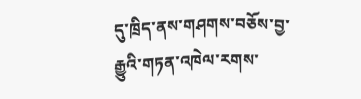དུ་ཁྲིད་ནས་གཤགས་བཅོས་བྱ་རྒྱུའི་གཏན་འཁེལ་རགས་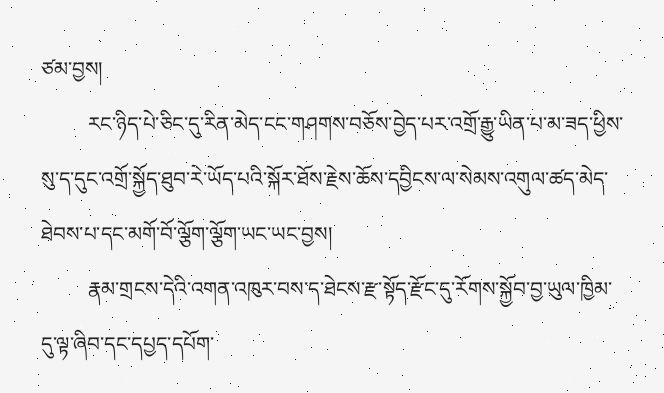ཙམ་བྱས།
         རང་ཉིད་པེ་ཅིང་དུ་རིན་མེད་ངང་གཤགས་བཅོས་བྱེད་པར་འགྲོ་རྒྱུ་ཡིན་པ་མ་ཟད་ཕྱིས་སུ་ད་དུང་འགྲོ་སྐྱོད་ཐུབ་རེ་ཡོད་པའི་སྐོར་ཐོས་རྗེས་ཆོས་དབྱིངས་ལ་སེམས་འགུལ་ཚད་མེད་ཐེབས་པ་དང་མགོ་བོ་ལྕོག་ལྕོག་ཡང་ཡང་བྱས།
         རྣམ་གྲངས་དེའི་འགན་འཁུར་བས་ད་ཐེངས་རྫ་སྟོད་རྫོང་དུ་རོགས་སྐྱོབ་བྱ་ཡུལ་ཁྱིམ་དུ་ལྟ་ཞིབ་དང་དཔྱད་དཔོག་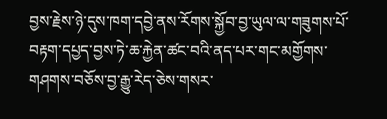བྱས་རྗེས་ཉེ་དུས་ཁག་དབྱེ་ནས་རོགས་སྐྱོབ་བྱ་ཡུལ་ལ་གཟུགས་པོ་བརྟག་དཔྱད་བྱས་ཏེ་ཆ་རྐྱེན་ཚང་བའི་ནད་པར་གང་མགྱོགས་གཤགས་བཅོས་བྱ་རྒྱུ་རེད་ཅེས་གསར་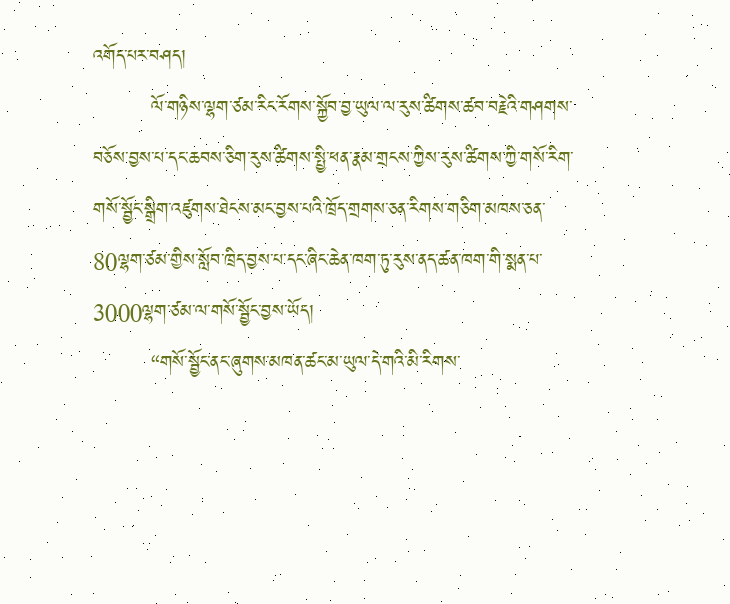འགོད་པར་བཤད།
         ལོ་གཉིས་ལྷག་ཙམ་རིང་རོགས་སྐྱོབ་བྱ་ཡུལ་ལ་རུས་ཚིགས་ཚབ་བརྗེའི་གཤགས་བཅོས་བྱས་པ་དང་ཆབས་ཅིག་རུས་ཚིགས་སྤྱི་ཕན་རྣམ་གྲངས་ཀྱིས་རུས་ཚིགས་ཀྱི་གསོ་རིག་གསོ་སྦྱོང་སྒྲིག་འཛུགས་ཐེངས་མང་བྱས་པའི་ཁྲོད་གྲགས་ཅན་རིགས་གཅིག་མཁས་ཅན་80ལྷག་ཙམ་གྱིས་སློབ་ཁྲིད་བྱས་པ་དང་ཞིང་ཆེན་ཁག་ཏུ་རུས་ནད་ཚན་ཁག་གི་སྨན་པ་3000ལྷག་ཙམ་ལ་གསོ་སྦྱོང་བྱས་ཡོད།
         “གསོ་སྦྱོང་ནང་ཞུགས་མཁན་ཚང་མ་ཡུལ་དེ་གའི་མི་རིགས་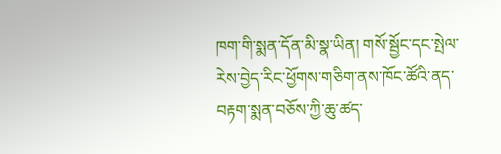ཁག་གི་སྨན་དོན་མི་སྣ་ཡིན། གསོ་སྦྱོང་དང་སྤེལ་རེས་བྱེད་རིང་ཕྱོགས་གཅིག་ནས་ཁོང་ཚོའི་ནད་བརྟག་སྨན་བཅོས་ཀྱི་ཆུ་ཚད་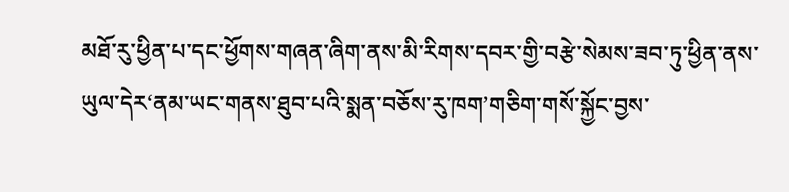མཐོ་རུ་ཕྱིན་པ་དང་ཕྱོགས་གཞན་ཞིག་ནས་མི་རིགས་དབར་གྱི་བརྩེ་སེམས་ཟབ་ཏུ་ཕྱིན་ནས་ཡུལ་དེར‘ནམ་ཡང་གནས་ཐུབ་པའི་སྨན་བཅོས་རུ་ཁག’གཅིག་གསོ་སྐྱོང་བྱས་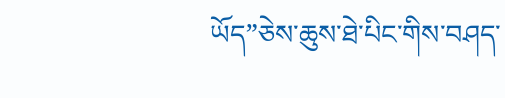ཡོད”ཅེས་ཆུས་ཐེ་པིང་གིས་བཤད་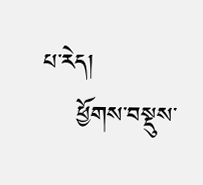པ་རེད།
    ཕྱོགས་བསྡུས་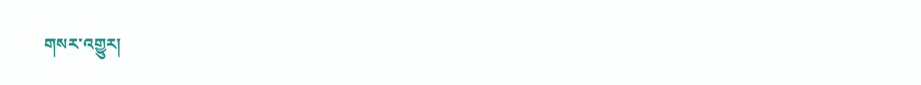གསར་འགྱུར།